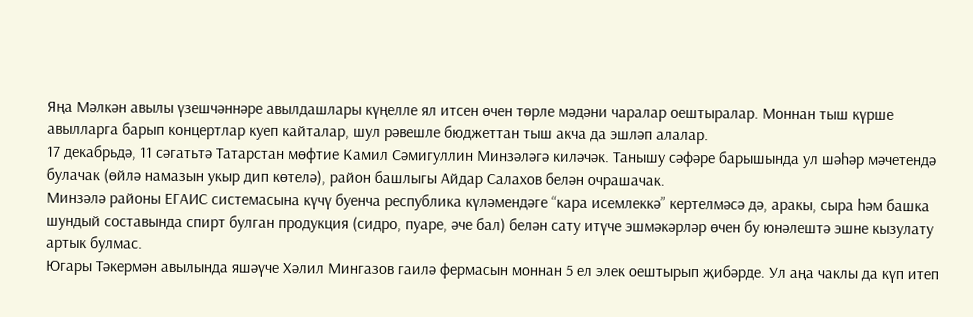Яңа Мәлкән авылы үзешчәннәре авылдашлары күңелле ял итсен өчен төрле мәдәни чаралар оештыралар. Моннан тыш күрше авылларга барып концертлар куеп кайталар, шул рәвешле бюджеттан тыш акча да эшләп алалар.
17 декабрьдә, 11 сәгатьтә Татарстан мөфтие Камил Сәмигуллин Минзәләгә киләчәк. Танышу сәфәре барышында ул шәһәр мәчетендә булачак (өйлә намазын укыр дип көтелә), район башлыгы Айдар Салахов белән очрашачак.
Минзәлә районы ЕГАИС системасына күчү буенча республика күләмендәге “кара исемлеккә” кертелмәсә дә, аракы, сыра һәм башка шундый составында спирт булган продукция (сидро, пуаре, әче бал) белән сату итүче эшмәкәрләр өчен бу юнәлештә эшне кызулату артык булмас.
Югары Тәкермән авылында яшәүче Хәлил Мингазов гаилә фермасын моннан 5 ел элек оештырып җибәрде. Ул аңа чаклы да күп итеп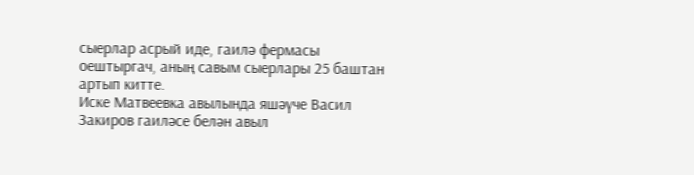сыерлар асрый иде, гаилә фермасы оештыргач, аның савым сыерлары 25 баштан артып китте.
Иске Матвеевка авылында яшәүче Васил Закиров гаиләсе белән авыл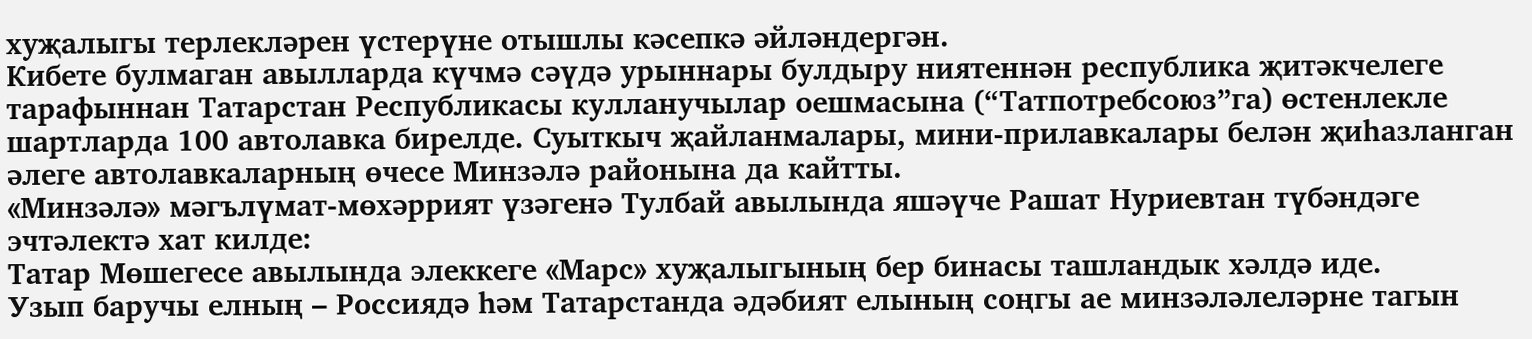хуҗалыгы терлекләрен үстерүне отышлы кәсепкә әйләндергән.
Кибете булмаган авылларда күчмә сәүдә урыннары булдыру ниятеннән республика җитәкчелеге тарафыннан Татарстан Республикасы кулланучылар оешмасына (“Татпотребсоюз”га) өстенлекле шартларда 100 автолавка бирелде. Суыткыч җайланмалары, мини-прилавкалары белән җиһазланган әлеге автолавкаларның өчесе Минзәлә районына да кайтты.
«Минзәлә» мәгълүмат-мөхәррият үзәгенә Тулбай авылында яшәүче Рашат Нуриевтан түбәндәге эчтәлектә хат килде:
Татар Мөшегесе авылында элеккеге «Марс» хуҗалыгының бер бинасы ташландык хәлдә иде.
Узып баручы елның – Россиядә һәм Татарстанда әдәбият елының соңгы ае минзәләлеләрне тагын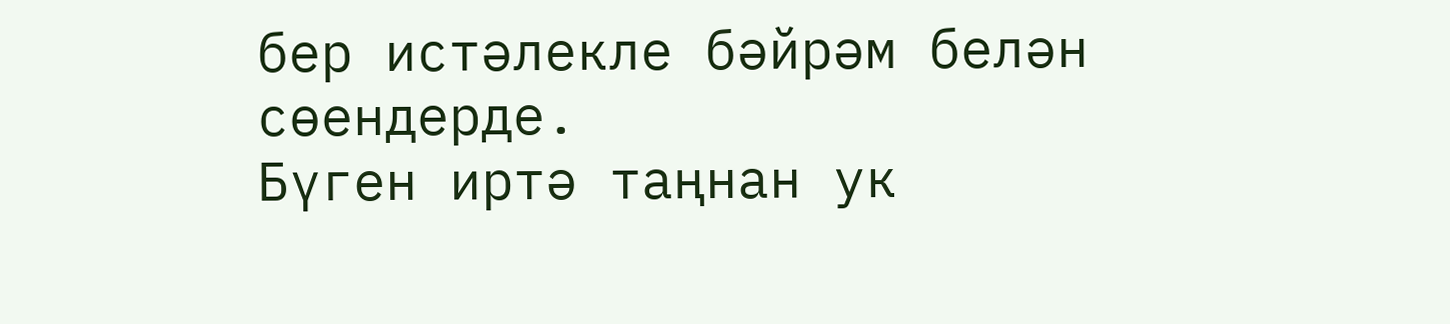бер истәлекле бәйрәм белән сөендерде.
Бүген иртә таңнан ук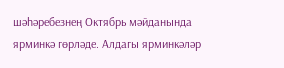шәһәребезнең Октябрь мәйданында ярминкә гөрләде. Алдагы ярминкәләр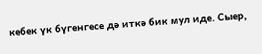кебек үк бүгенгесе дә иткә бик мул иде. Сыер,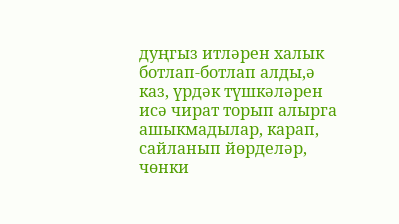дуңгыз итләрен халык ботлап-ботлап алды,ә каз, үрдәк түшкәләрен исә чират торып алырга ашыкмадылар, карап, сайланып йөрделәр, чөнки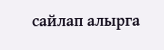сайлап алырга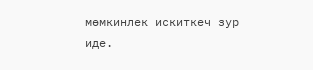мөмкинлек искиткеч зур иде.